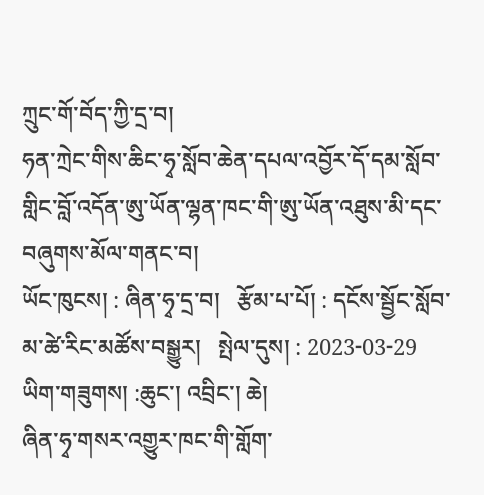ཀྲུང་གོ་བོད་ཀྱི་དྲ་བ།
ཧན་ཀྲེང་གིས་ཆིང་ཧྭ་སློབ་ཆེན་དཔལ་འབྱོར་དོ་དམ་སློབ་གླིང་བློ་འདོན་ཨུ་ཡོན་ལྷན་ཁང་གི་ཨུ་ཡོན་འཐུས་མི་དང་བཞུགས་མོལ་གནང་བ།
ཡོང་ཁུངས། : ཞིན་ཧྭ་དྲ་བ།   རྩོམ་པ་པོ། : དངོས་སྦྱོང་སློབ་མ་ཚེ་རིང་མཚོས་བསྒྱུར།   སྤེལ་དུས། : 2023-03-29
ཡིག་གཟུགས། :ཆུང་། འབྲིང་། ཆེ།
ཞིན་ཧྭ་གསར་འགྱུར་ཁང་གི་གློག་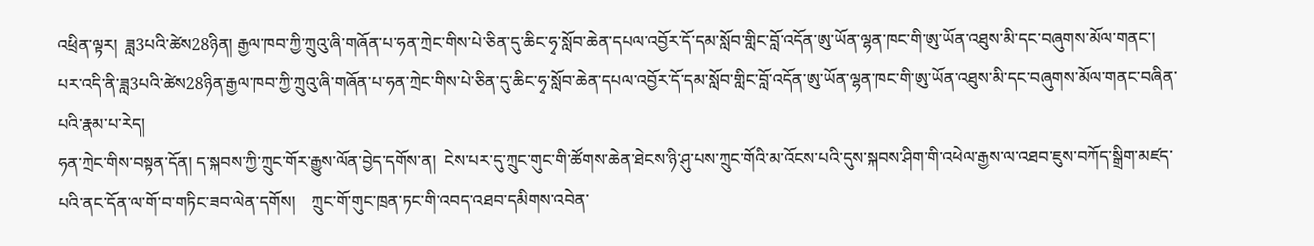འཕྲིན་ལྟར།  ཟླ3པའི་ཚེས28ཉིན། རྒྱལ་ཁབ་ཀྱི་ཀྲུའུ་ཞི་གཞོན་པ་ཧན་ཀྲེང་གིས་པེ་ཅིན་དུ་ཆིང་ཧྭ་སློབ་ཆེན་དཔལ་འབྱོར་དོ་དམ་སློབ་གླིང་བློ་འདོན་ཨུ་ཡོན་ལྷན་ཁང་གི་ཨུ་ཡོན་འཐུས་མི་དང་བཞུགས་མོལ་གནང་།
པར་འདི་ནི་ཟླ3པའི་ཚེས28ཉིན་རྒྱལ་ཁབ་ཀྱི་ཀྲུའུ་ཞི་གཞོན་པ་ཧན་ཀྲེང་གིས་པེ་ཅིན་དུ་ཆིང་ཧྭ་སློབ་ཆེན་དཔལ་འབྱོར་དོ་དམ་སློབ་གླིང་བློ་འདོན་ཨུ་ཡོན་ལྷན་ཁང་གི་ཨུ་ཡོན་འཐུས་མི་དང་བཞུགས་མོལ་གནང་བཞིན་པའི་རྣམ་པ་རེད།
ཧན་ཀྲེང་གིས་བསྟན་དོན། ད་སྐབས་ཀྱི་ཀྲུང་གོར་རྒྱུས་ལོན་བྱེད་དགོས་ན།  ངེས་པར་དུ་ཀྲུང་གུང་གི་ཚོགས་ཆེན་ཐེངས་ཉི་ཤུ་པས་ཀྲུང་གོའི་མ་འོངས་པའི་དུས་སྐབས་ཤིག་གི་འཕེལ་རྒྱས་ལ་འཐབ་ཇུས་བཀོད་སྒྲིག་མཛད་པའི་ནང་དོན་ལ་གོ་བ་གཏིང་ཟབ་ལེན་དགོས།    ཀྲུང་གོ་གུང་ཁྲན་ཏང་གི་འབད་འཐབ་དམིགས་འབེན་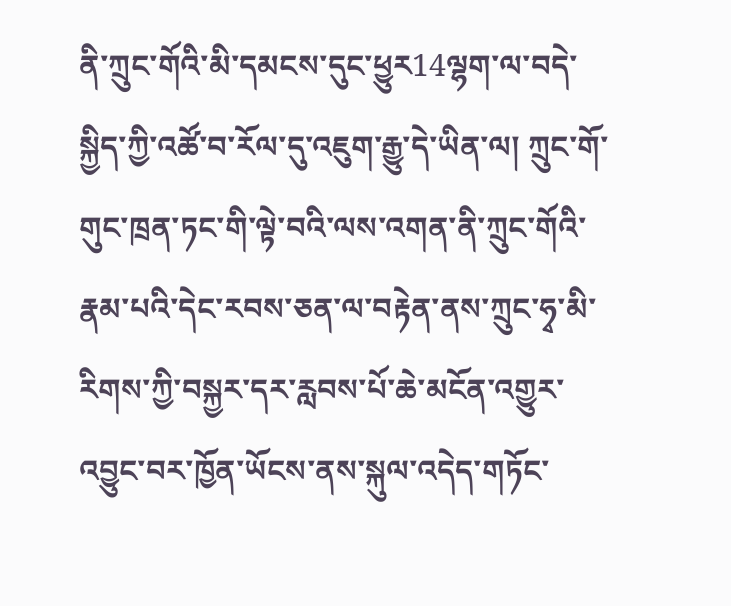ནི་ཀྲུང་གོའི་མི་དམངས་དུང་ཕྱུར14ལྷག་ལ་བདེ་སྐྱིད་ཀྱི་འཚོ་བ་རོལ་དུ་འཇུག་རྒྱུ་དེ་ཡིན་ལ། ཀྲུང་གོ་གུང་ཁྲན་ཏང་གི་ལྟེ་བའི་ལས་འགན་ནི་ཀྲུང་གོའི་རྣམ་པའི་དེང་རབས་ཅན་ལ་བརྟེན་ནས་ཀྲུང་ཧྭ་མི་རིགས་ཀྱི་བསྐྱར་དར་རླབས་པོ་ཆེ་མངོན་འགྱུར་འབྱུང་བར་ཁྱོན་ཡོངས་ནས་སྐུལ་འདེད་གཏོང་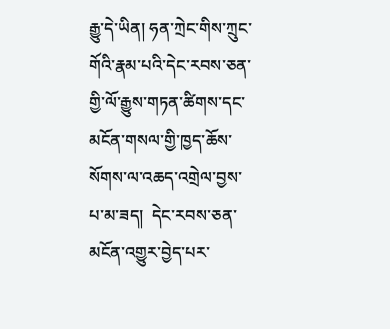རྒྱུ་དེ་ཡིན། ཧན་ཀྲེང་གིས་ཀྲུང་གོའི་རྣམ་པའི་དེང་རབས་ཅན་གྱི་ལོ་རྒྱུས་གཏན་ཚིགས་དང་མངོན་གསལ་གྱི་ཁྱད་ཆོས་སོགས་ལ་འཆད་འགྲེལ་བྱས་པ་མ་ཟད།  དེང་རབས་ཅན་མངོན་འགྱུར་བྱེད་པར་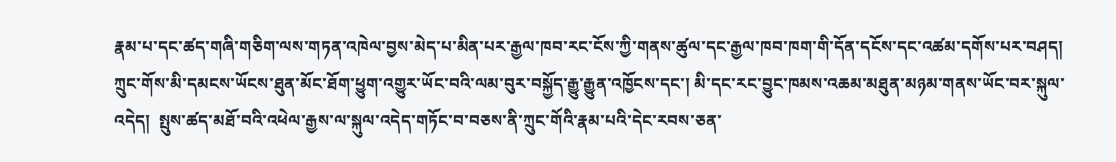རྣམ་པ་དང་ཚད་གཞི་གཅིག་ལས་གཏན་འཁེལ་བྱས་མེད་པ་མིན་པར་རྒྱལ་ཁབ་རང་ངོས་ཀྱི་གནས་ཚུལ་དང་རྒྱལ་ཁབ་ཁག་གི་དོན་དངོས་དང་འཚམ་དགོས་པར་བཤད།  ཀྲུང་གོས་མི་དམངས་ཡོངས་ཐུན་མོང་ཐོག་ཕྱུག་འགྱུར་ཡོང་བའི་ལམ་བུར་བསྐྱོད་རྒྱུ་རྒྱུན་འཁྱོངས་དང་། མི་དང་རང་བྱུང་ཁམས་འཆམ་མཐུན་མཉམ་གནས་ཡོང་བར་སྐུལ་འདེད།  སྤུས་ཚད་མཐོ་བའི་འཕེལ་རྒྱས་ལ་སྐུལ་འདེད་གཏོང་བ་བཅས་ནི་ཀྲུང་གོའི་རྣམ་པའི་དེང་རབས་ཅན་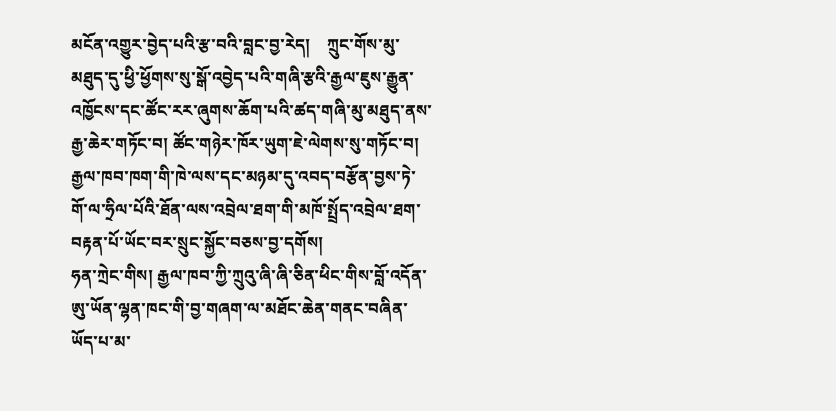མངོན་འགྱུར་བྱེད་པའི་རྩ་བའི་བླང་བྱ་རེད།    ཀྲུང་གོས་མུ་མཐུད་དུ་ཕྱི་ཕྱོགས་སུ་སྒོ་འབྱེད་པའི་གཞི་རྩའི་རྒྱལ་ཇུས་རྒྱུན་འཁྱོངས་དང་ཚོང་རར་ཞུགས་ཆོག་པའི་ཚད་གཞི་མུ་མཐུད་ནས་རྒྱ་ཆེར་གཏོང་བ། ཚོང་གཉེར་ཁོར་ཡུག་ཇེ་ལེགས་སུ་གཏོང་བ། རྒྱལ་ཁབ་ཁག་གི་ཁེ་ལས་དང་མཉམ་དུ་འབད་བརྩོན་བྱས་ཏེ་གོ་ལ་ཧྲིལ་པོའི་ཐོན་ལས་འབྲེལ་ཐག་གི་མཁོ་སྤྲོད་འབྲེལ་ཐག་བརྟན་པོ་ཡོང་བར་སྲུང་སྐྱོང་བཅས་བྱ་དགོས།
ཧན་ཀྲེང་གིས། རྒྱལ་ཁབ་ཀྱི་ཀྲུའུ་ཞི་ཞི་ཅིན་ཕིང་གིས་བློ་འདོན་ཨུ་ཡོན་ལྷན་ཁང་གི་བྱ་གཞག་ལ་མཐོང་ཆེན་གནང་བཞིན་ཡོད་པ་མ་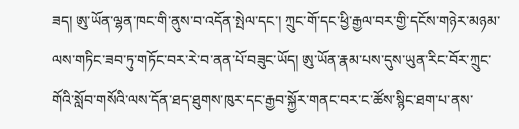ཟད། ཨུ་ཡོན་ལྷན་ཁང་གི་ནུས་བ་འདོན་སྤེལ་དང་། ཀྲུང་གོ་དང་ཕྱི་རྒྱལ་བར་གྱི་དངོས་གཉེར་མཉམ་ལས་གཏིང་ཟབ་ཏུ་གཏོང་བར་རེ་བ་ནན་པོ་བཟུང་ཡོད། ཨུ་ཡོན་རྣམ་པས་དུས་ཡུན་རིང་བོར་ཀྲུང་གོའི་སློབ་གསོའི་ལས་དོན་ཐད་ཐུགས་ཁུར་དང་རྒྱབ་སྐྱོར་གནང་བར་ང་ཚོས་སྙིང་ཐག་པ་ནས་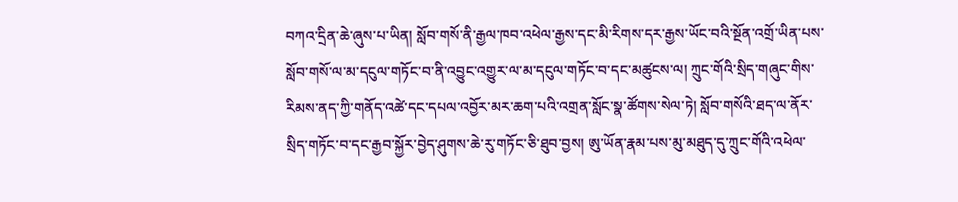བཀའ་དྲིན་ཆེ་ཞུས་པ་ཡིན། སློབ་གསོ་ནི་རྒྱལ་ཁབ་འཕེལ་རྒྱས་དང་མི་རིགས་དར་རྒྱས་ཡོང་བའི་སྔོན་འགྲོ་ཡིན་པས་སློབ་གསོ་ལ་མ་དངུལ་གཏོང་བ་ནི་འབྱུང་འགྱུར་ལ་མ་དངུལ་གཏོང་བ་དང་མཚུངས་ལ། ཀྲུང་གོའི་སྲིད་གཞུང་གིས་རིམས་ནད་ཀྱི་གནོད་འཚེ་དང་དཔལ་འབྱོར་མར་ཆག་པའི་འགྲན་སློང་སྣ་ཚོགས་སེལ་ཏེ། སློབ་གསོའི་ཐད་ལ་ནོར་སྲིད་གཏོང་བ་དང་རྒྱབ་སྐྱོར་བྱེད་ཤུགས་ཆེ་རུ་གཏོང་ཅི་ཐུབ་བྱས། ཨུ་ཡོན་རྣམ་པས་མུ་མཐུད་དུ་ཀྲུང་གོའི་འཕེལ་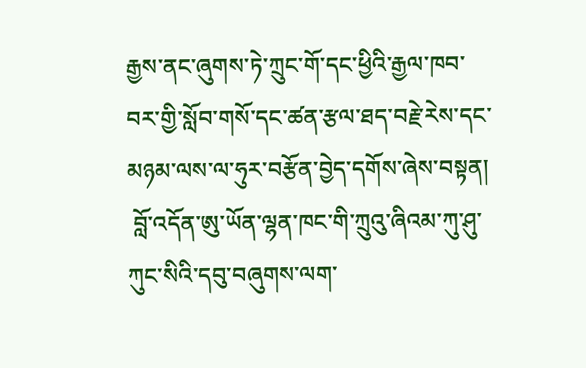རྒྱས་ནང་ཞུགས་ཏེ་ཀྲུང་གོ་དང་ཕྱིའི་རྒྱལ་ཁབ་བར་གྱི་སློབ་གསོ་དང་ཚན་རྩལ་ཐད་བརྗེ་རེས་དང་མཉམ་ལས་ལ་ཧུར་བརྩོན་བྱེད་དགོས་ཞེས་བསྟན།
 བློ་འདོན་ཨུ་ཡོན་ལྷན་ཁང་གི་ཀྲུའུ་ཞིའམ་ཀུ་ཤུ་ཀུང་སིའི་དབུ་བཞུགས་ལག་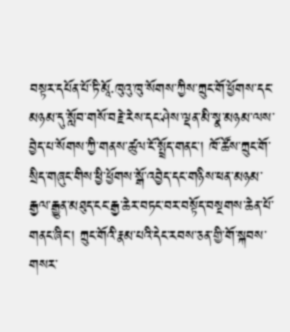བསྟར་དཔོན་པོ་ཏི་མཱོ·ཁུའུ་ཁུ་སོགས་ཀྱིས་ཀྲུང་གོ་ཕྱོགས་དང་མཉམ་དུ་སློབ་གསོ་བརྗེ་རེས་དང་ཤེས་ལྡན་མི་སྣ་མཉམ་ལས་བྱེད་པ་སོགས་ཀྱི་གནས་ཚུལ་ངོ་སྤྲོད་གནང་། ཁོ་ཚོས་ཀྲུང་གོ་སྲིད་གཞུང་གིས་ཕྱི་ཕྱོགས་སྒོ་འབྱེད་དང་གཉིས་ཕན་མཉམ་རྒྱལ་རྒྱུན་མཐུད་ངང་རྒྱ་ཆེར་བཏང་བར་བསྟོད་བསྔགས་ཆེན་པོ་གནང་ཞིང་། ཀྲུང་གོའི་རྣམ་པའི་དེང་རབས་ཅན་གྱི་གོ་སྐབས་གསར་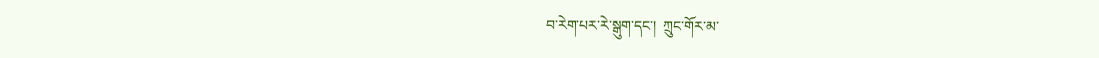བ་རེག་པར་རེ་སྒུག་དང་།  ཀྲུང་གོར་མ་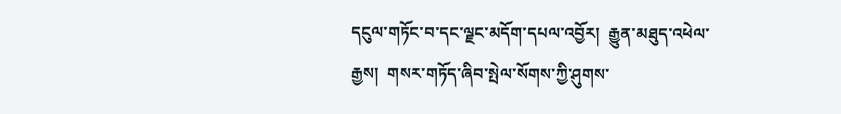དངུལ་གཏོང་བ་དང་ལྗང་མདོག་དཔལ་འབྱོར།  རྒྱུན་མཐུད་འཕེལ་རྒྱས།  གསར་གཏོད་ཞིབ་སྤེལ་སོགས་ཀྱི་ཤུགས་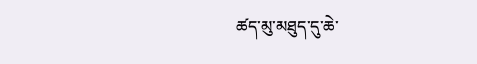ཚད་མུ་མཐུད་དུ་ཆེ་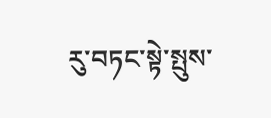རུ་བཏང་སྟེ་སྤུས་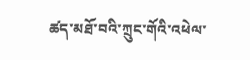ཚད་མཐོ་བའི་ཀྲུང་གོའི་འཕེལ་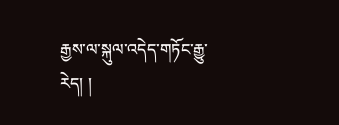རྒྱས་ལ་སྐུལ་འདེད་གཏོང་རྒྱུ་རེད། །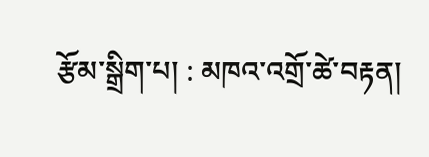རྩོམ་སྒྲིག་པ། : མཁའ་འགྲོ་ཚེ་བརྟན།